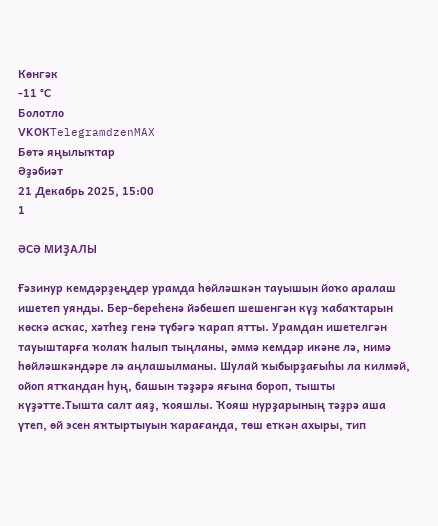Көнгәк
-11 °С
Болотло
VKОКTelegramdzenMAX
Бөтә яңылыҡтар
Әҙәбиәт
21 Декабрь 2025, 15:00
1

ӘСӘ МИҘАЛЫ

Ғәзинур кемдәрҙеңдер урамда һөйләшкән тауышын йоҡо аралаш ишетеп уянды. Бер-береһенә йәбешеп шешенгән күҙ ҡабаҡтарын көскә асҡас, хәтһеҙ генә түбәгә ҡарап ятты. Урамдан ишетелгән тауыштарға ҡолаҡ һалып тыңланы, әммә кемдәр икәне лә, нимә һөйләшкәндәре лә аңлашылманы. Шулай ҡыбырҙағыһы ла килмәй, ойоп ятҡандан һуң, башын тәҙәрә яғына бороп, тышты күҙәтте.Тышта салт аяҙ, ҡояшлы. Ҡояш нурҙарының тәҙрә аша үтеп, өй эсен яҡтыртыуын ҡарағанда, төш еткән ахыры, тип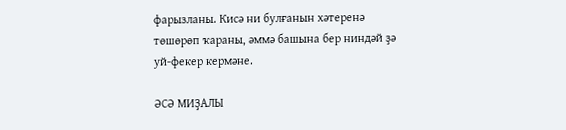фарызланы. Кисә ни булғанын хәтеренә төшөрөп ҡараны, әммә башына бер ниндәй ҙә уй-фекер кермәне.

ӘСӘ МИҘАЛЫ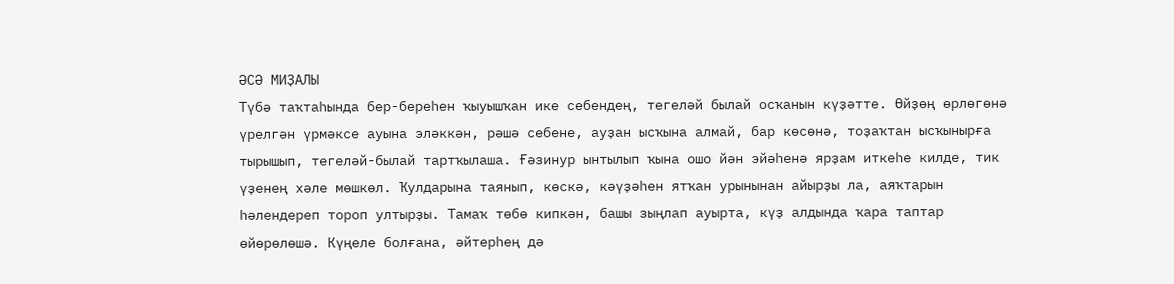ӘСӘ МИҘАЛЫ
Түбә таҡтаһында бер-береһен ҡыуышҡан ике себендең, тегеләй былай осҡанын күҙәтте. Өйҙөң өрлөгөнә үрелгән үрмәксе ауына эләккән, рәшә себене, ауҙан ысҡына алмай, бар көсөнә, тоҙаҡтан ысҡынырға тырышып, тегеләй-былай тартҡылаша. Ғәзинур ынтылып ҡына ошо йән эйәһенә ярҙам иткеһе килде, тик үҙенең хәле мөшкөл. Ҡулдарына таянып, көскә, кәүҙәһен ятҡан урынынан айырҙы ла, аяҡтарын һәлендереп тороп ултырҙы. Тамаҡ төбө кипкән, башы зыңлап ауырта, күҙ алдында ҡара таптар өйөрөлөшә. Күңеле болғана, әйтерһең дә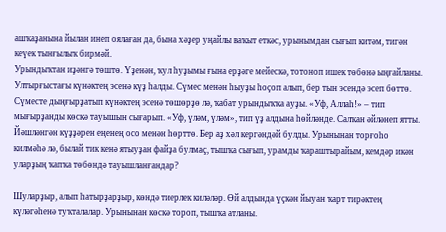ашҡаҙанына йылан инеп оялаған да, бына хәҙер уңайлы ваҡыт еткәс, урынымдан сығып китәм, тигән кеүек тынғылыҡ бирмәй.
Урындыҡтан иҙәнгә төштө. Үҙенән, ҡул һуҙымы ғына ерҙәге мейескә, тотоноп ишек төбөнә ыңғайланы. Ултырғыстағы күнәктең эсенә күҙ һалды. Сүмес менән һыуҙы һоҫоп алып, бер тын эсендә эсеп бөттө. Сүместе дыңғырҙатып күнәктең эсенә төшөрҙө лә, ҡабат урындыҡҡа ауҙы. «Уф, Аллаһ!» – тип мығырҙанды көскә тауышын сығарып. «Уф, үләм, үләм», тип үҙ алдына һөйләнде. Салҡан әйләнеп ятты. Йәшләнгән күҙҙәрен еңенең осо менән һөрттө. Бер аҙ хәл кергәндәй булды. Урынынан торғоһо килмәһә лә, былай тик кенә ятыуҙан файҙа булмаҫ, тышҡа сығып, урамды ҡараштырайым, кемдәр икән уларҙың ҡапҡа төбөндә тауышланғандар?

Шуларҙыр, алып һатырҙарҙыр, көндә тиерлек киләләр. Өй алдында үҫкән йыуан ҡарт тирәктең күләгәһенә туҡталалар. Урынынан көскә тороп, тышҡа атланы.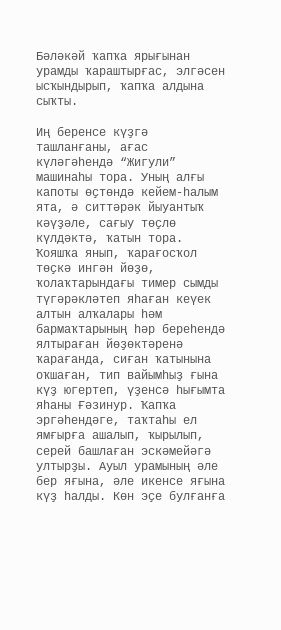Бәләкәй ҡапҡа ярығынан урамды ҡараштырғас, элгәсен ысҡындырып, ҡапҡа алдына сыҡты.

Иң беренсе күҙгә ташланғаны, ағас күләгәһендә “Жигули” машинаһы тора. Уның алғы капоты өҫтөндә кейем-һалым ята, ә ситтәрәк йыуантыҡ кәүҙәле, сағыу төҫлө күлдәктә, ҡатын тора. Ҡояшҡа янып, ҡарағосҡол төҫкә ингән йөҙө, ҡолаҡтарындағы тимер сымды түгәрәкләтеп яһаған кеүек алтын алҡалары һәм бармаҡтарының һәр береһендә ялтыраған йөҙөктәренә ҡарағанда, сиған ҡатынына оҡшаған, тип вайымһыҙ ғына күҙ югертеп, үҙенсә һығымта яһаны Ғәзинур. Ҡапҡа эргәһендәге, таҡтаһы ел ямғырға ашалып, ҡырылып, серей башлаған эскәмейәгә ултырҙы. Ауыл урамының әле бер яғына, әле икенсе яғына күҙ һалды. Көн эҫе булғанға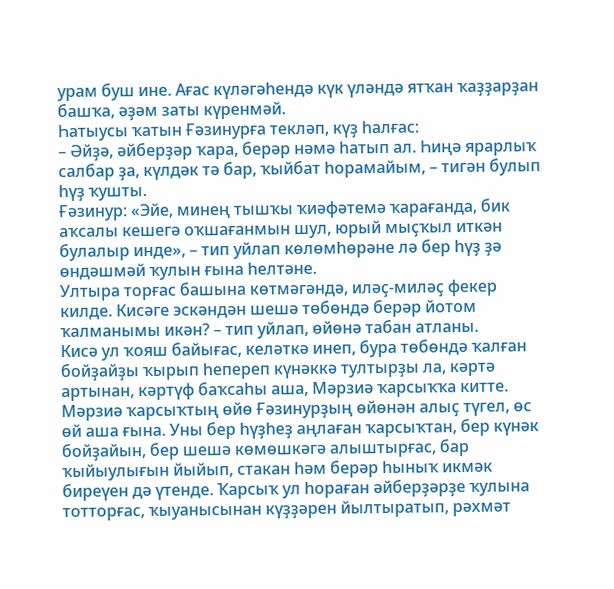урам буш ине. Ағас күләгәһендә күк үләндә ятҡан ҡаҙҙарҙан башҡа, әҙәм заты күренмәй.
Һатыусы ҡатын Ғәзинурға текләп, күҙ һалғас:
– Әйҙә, әйберҙәр ҡара, берәр нәмә һатып ал. Һиңә ярарлыҡ салбар ҙа, күлдәк тә бар, ҡыйбат һорамайым, – тигән булып һүҙ ҡушты.
Ғәзинур: «Эйе, минең тышҡы ҡиәфәтемә ҡарағанда, бик аҡсалы кешегә оҡшағанмын шул, юрый мыҫҡыл иткән булалыр инде», – тип уйлап көлөмһөрәне лә бер һүҙ ҙә өндәшмәй ҡулын ғына һелтәне.
Ултыра торғас башына көтмәгәндә, иләҫ-миләҫ фекер килде. Кисәге эскәндән шешә төбөндә берәр йотом ҡалманымы икән? – тип уйлап, өйөнә табан атланы.
Кисә ул ҡояш байығас, келәткә инеп, бура төбөндә ҡалған бойҙайҙы ҡырып һепереп күнәккә тултырҙы ла, кәртә артынан, кәртүф баҡсаһы аша, Мәрзиә ҡарсыҡҡа китте.
Мәрзиә ҡарсыҡтың өйө Ғәзинурҙың өйөнән алыҫ түгел, өс өй аша ғына. Уны бер һүҙһеҙ аңлаған ҡарсыҡтан, бер күнәк бойҙайын, бер шешә көмөшкәгә алыштырғас, бар ҡыйыулығын йыйып, стакан һәм берәр һыныҡ икмәк биреүен дә үтенде. Ҡарсыҡ ул һораған әйберҙәрҙе ҡулына тотторғас, ҡыуанысынан күҙҙәрен йылтыратып, рәхмәт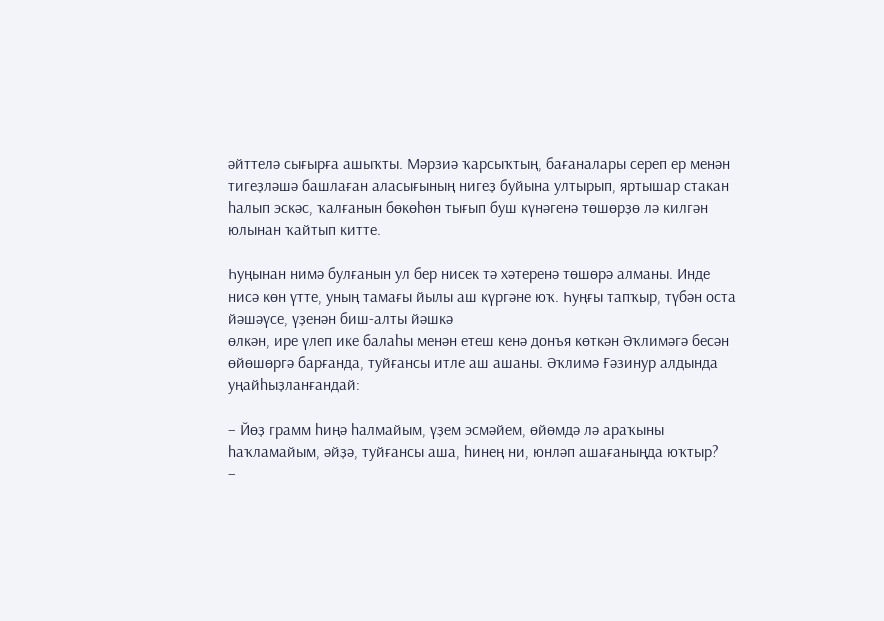әйттелә сығырға ашыҡты. Мәрзиә ҡарсыҡтың, бағаналары сереп ер менән тигеҙләшә башлаған аласығының нигеҙ буйына ултырып, яртышар стакан һалып эскәс, ҡалғанын бөкөһөн тығып буш күнәгенә төшөрҙө лә килгән юлынан ҡайтып китте.

Һуңынан нимә булғанын ул бер нисек тә хәтеренә төшөрә алманы. Инде нисә көн үтте, уның тамағы йылы аш күргәне юҡ. Һуңғы тапҡыр, түбән оста йәшәүсе, үҙенән биш-алты йәшкә
өлкән, ире үлеп ике балаһы менән етеш кенә донъя көткән Әҡлимәгә бесән өйөшөргә барғанда, туйғансы итле аш ашаны. Әҡлимә Ғәзинур алдында уңайһыҙланғандай:

– Йөҙ грамм һиңә һалмайым, үҙем эсмәйем, өйөмдә лә араҡыны һаҡламайым, әйҙә, туйғансы аша, һинең ни, юнләп ашағаныңда юҡтыр?
–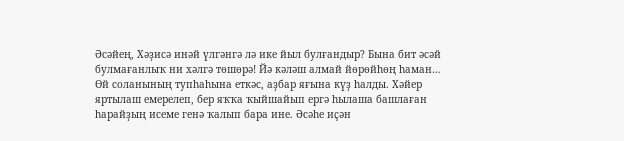Әсәйең, Хәҙисә инәй үлгәнгә лә ике йыл булғандыр? Бына бит әсәй булмағанлыҡ ни хәлгә төшөрә! Йә кәләш алмай йөрөйһөң һаман…
Өй соланының тупһаһына еткәс, аҙбар яғына күҙ һалды. Хәйер яртылаш емерелеп, бер яҡҡа ҡыйшайып ергә һылаша башлаған һарайҙың исеме генә ҡалып бара ине. Әсәһе иҫән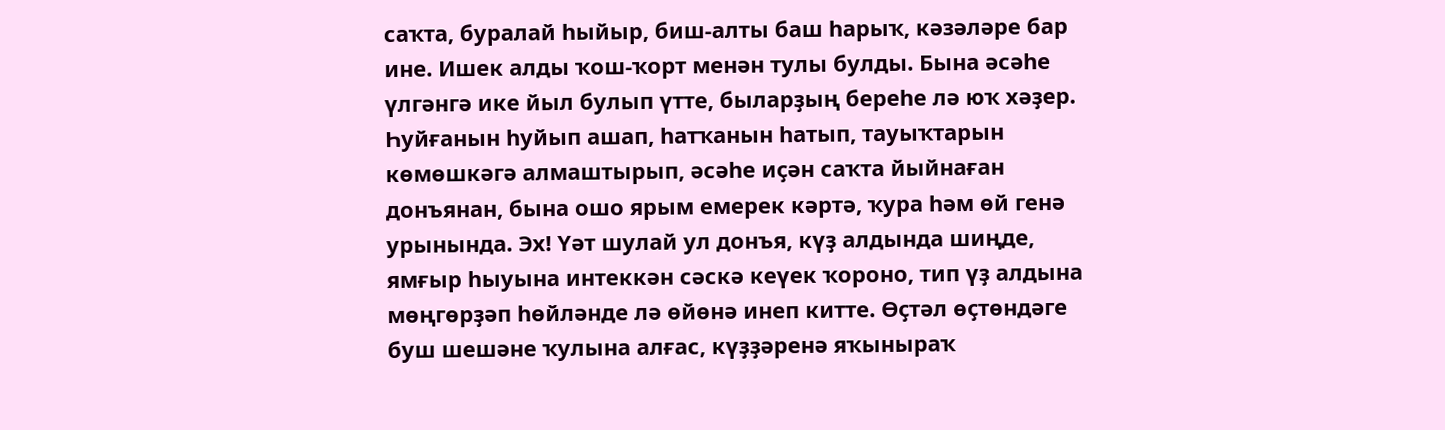саҡта, буралай һыйыр, биш-алты баш һарыҡ, кәзәләре бар ине. Ишек алды ҡош-ҡорт менән тулы булды. Бына әсәһе үлгәнгә ике йыл булып үтте, быларҙың береһе лә юҡ хәҙер. Һуйғанын һуйып ашап, һатҡанын һатып, тауыҡтарын көмөшкәгә алмаштырып, әсәһе иҫән саҡта йыйнаған донъянан, бына ошо ярым емерек кәртә, ҡура һәм өй генә урынында. Эх! Үәт шулай ул донъя, күҙ алдында шиңде, ямғыр һыуына интеккән сәскә кеүек ҡороно, тип үҙ алдына мөңгөрҙәп һөйләнде лә өйөнә инеп китте. Өҫтәл өҫтөндәге буш шешәне ҡулына алғас, күҙҙәренә яҡыныраҡ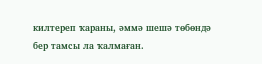килтереп ҡараны, әммә шешә төбөндә бер тамсы ла ҡалмаған.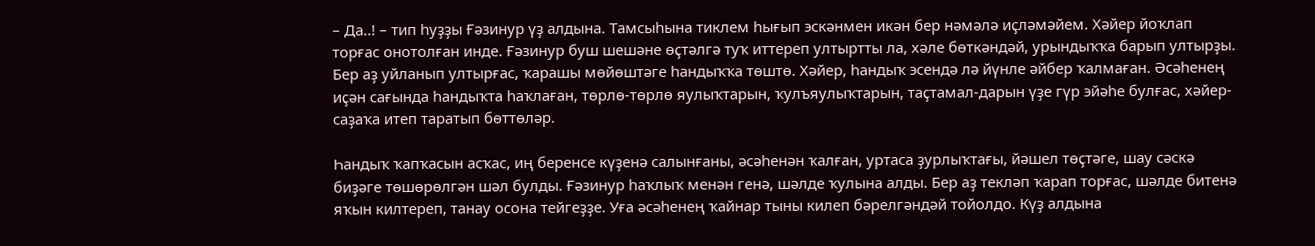– Да..! – тип һуҙҙы Ғәзинур үҙ алдына. Тамсыһына тиклем һығып эскәнмен икән бер нәмәлә иҫләмәйем. Хәйер йоҡлап торғас онотолған инде. Ғәзинур буш шешәне өҫтәлгә туҡ иттереп ултыртты ла, хәле бөткәндәй, урындыҡҡа барып ултырҙы. Бер аҙ уйланып ултырғас, ҡарашы мөйөштәге һандыҡҡа төштө. Хәйер, һандыҡ эсендә лә йүнле әйбер ҡалмаған. Әсәһенең иҫән сағында һандыҡта һаҡлаған, төрлө-төрлө яулыҡтарын, ҡулъяулыҡтарын, таҫтамал-дарын үҙе гүр эйәһе булғас, хәйер-саҙаҡа итеп таратып бөттөләр.

Һандыҡ ҡапҡасын асҡас, иң беренсе күҙенә салынғаны, әсәһенән ҡалған, уртаса ҙурлыҡтағы, йәшел төҫтәге, шау сәскә биҙәге төшөрөлгән шәл булды. Ғәзинур һаҡлыҡ менән генә, шәлде ҡулына алды. Бер аҙ текләп ҡарап торғас, шәлде битенә яҡын килтереп, танау осона тейгеҙҙе. Уға әсәһенең ҡайнар тыны килеп бәрелгәндәй тойолдо. Күҙ алдына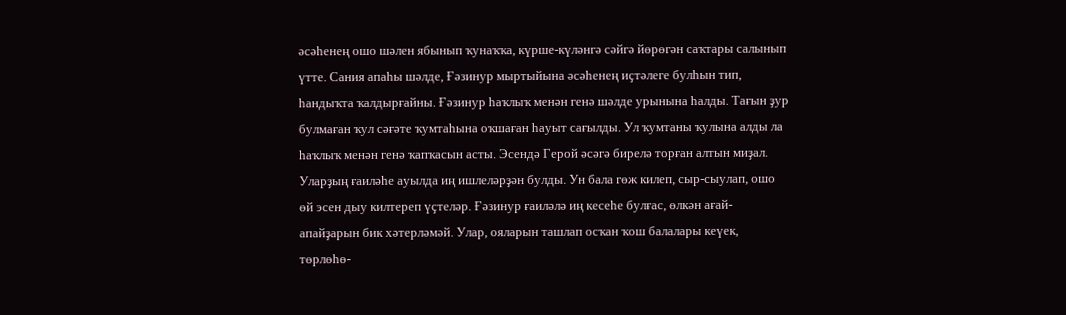әсәһенең ошо шәлен ябынып ҡунаҡҡа, күрше-күләнгә сәйгә йөрөгән саҡтары салынып үтте. Сания апаһы шәлде, Ғәзинур мыртыйына әсәһенең иҫтәлеге булһын тип, һандыҡта ҡалдырғайны. Ғәзинур һаҡлыҡ менән генә шәлде урынына һалды. Тағын ҙур булмаған ҡул сәғәте ҡумтаһына оҡшаған һауыт сағылды. Ул ҡумтаны ҡулына алды ла һаҡлыҡ менән генә ҡапҡасын асты. Эсендә Герой әсәгә бирелә торған алтын миҙал. Уларҙың ғаиләһе ауылда иң ишлеләрҙән булды. Ун бала гөж килеп, сыр-сыулап, ошо өй эсен дыу килтереп үҫтеләр. Ғәзинур ғаиләлә иң кесеһе булғас, өлкән ағай-апайҙарын бик хәтерләмәй. Улар, ояларын ташлап осҡан ҡош балалары кеүек, төрлөһө-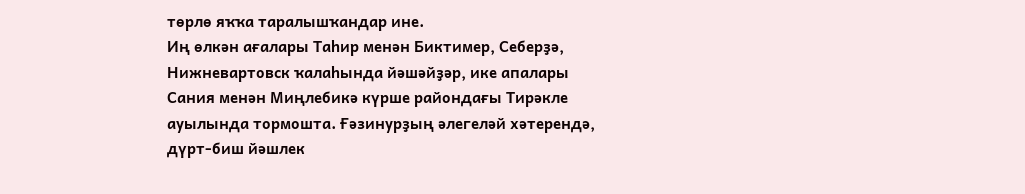төрлө яҡҡа таралышҡандар ине.
Иң өлкән ағалары Таһир менән Биктимер, Себерҙә, Нижневартовск ҡалаһында йәшәйҙәр, ике апалары Сания менән Миңлебикә күрше райондағы Тирәкле ауылында тормошта. Ғәзинурҙың әлегеләй хәтерендә, дүрт-биш йәшлек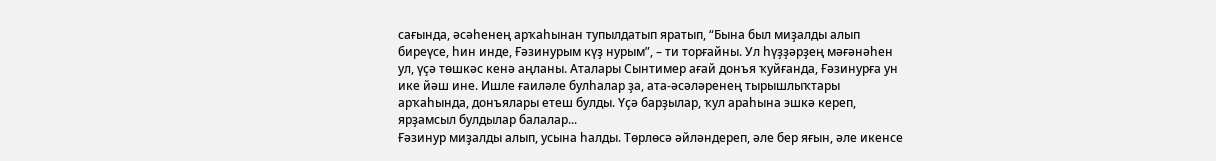сағында, әсәһенең арҡаһынан тупылдатып яратып, “Бына был миҙалды алып биреүсе, һин инде, Ғәзинурым күҙ нурым”, – ти торғайны. Ул һүҙҙәрҙең мәғәнәһен ул, үҫә төшкәс кенә аңланы. Аталары Сынтимер ағай донъя ҡуйғанда, Ғәзинурға ун ике йәш ине. Ишле ғаиләле булһалар ҙа, ата-әсәләренең тырышлыҡтары арҡаһында, донъялары етеш булды. Үҫә барҙылар, ҡул араһына эшкә кереп, ярҙамсыл булдылар балалар...
Ғәзинур миҙалды алып, усына һалды. Төрлөсә әйләндереп, әле бер яғын, әле икенсе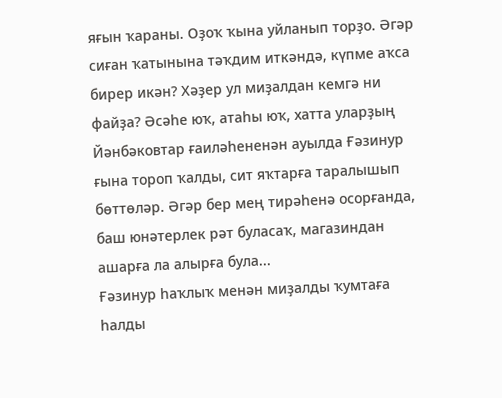яғын ҡараны. Оҙоҡ ҡына уйланып торҙо. Әгәр сиған ҡатынына тәҡдим иткәндә, күпме аҡса бирер икән? Хәҙер ул миҙалдан кемгә ни файҙа? Әсәһе юҡ, атаһы юҡ, хатта уларҙың Йәнбәковтар ғаиләһененән ауылда Ғәзинур ғына тороп ҡалды, сит яҡтарға таралышып бөттөләр. Әгәр бер мең тирәһенә осорғанда, баш юнәтерлек рәт буласаҡ, магазиндан ашарға ла алырға була...
Ғәзинур һаҡлыҡ менән миҙалды ҡумтаға һалды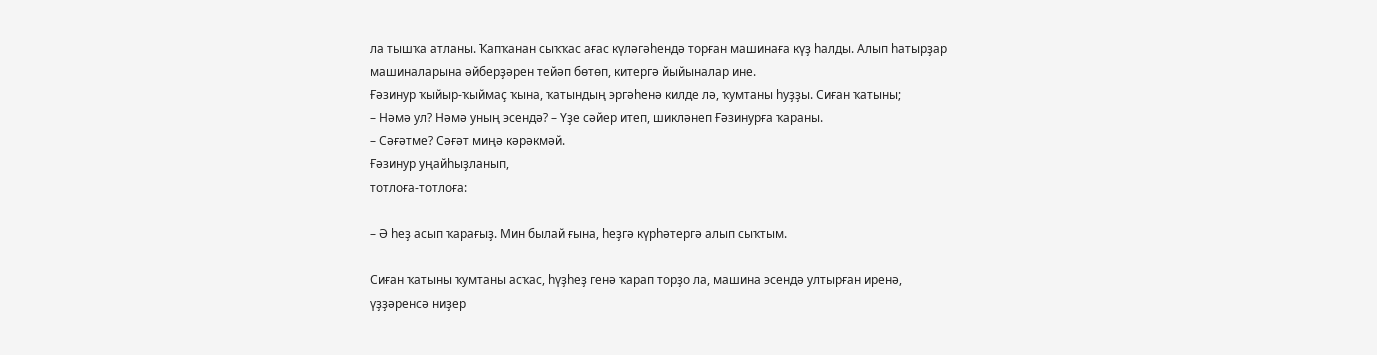ла тышҡа атланы. Ҡапҡанан сыҡҡас ағас күләгәһендә торған машинаға күҙ һалды. Алып һатырҙар машиналарына әйберҙәрен тейәп бөтөп, китергә йыйыналар ине.
Ғәзинур ҡыйыр-ҡыймаҫ ҡына, ҡатындың эргәһенә килде лә, ҡумтаны һуҙҙы. Сиған ҡатыны;
– Нәмә ул? Нәмә уның эсендә? – Үҙе сәйер итеп, шикләнеп Ғәзинурға ҡараны.
– Сәғәтме? Сәғәт миңә кәрәкмәй.
Ғәзинур уңайһыҙланып,
тотлоға-тотлоға:

– Ә һеҙ асып ҡарағыҙ. Мин былай ғына, һеҙгә күрһәтергә алып сыҡтым.

Сиған ҡатыны ҡумтаны асҡас, һүҙһеҙ генә ҡарап торҙо ла, машина эсендә ултырған иренә, үҙҙәренсә ниҙер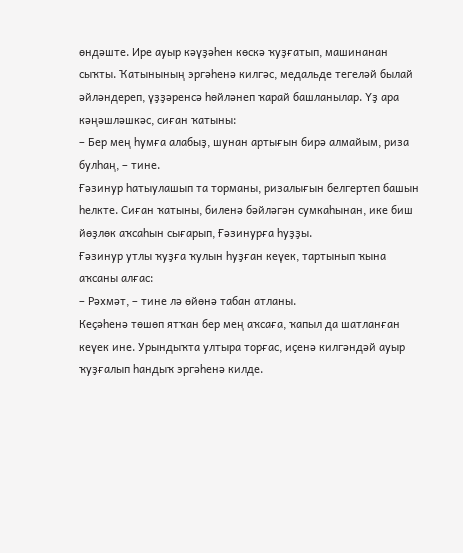өндәште. Ире ауыр кәүҙәһен көскә ҡуҙғатып, машинанан сыҡты. Ҡатынының эргәһенә килгәс, медальде тегеләй былай әйләндереп, үҙҙәренсә һөйләнеп ҡарай башланылар. Үҙ ара кәңәшләшкәс, сиған ҡатыны:
– Бер мең һумға алабыҙ, шунан артығын бирә алмайым, риза булһаң, – тине.
Ғәзинур һатыулашып та торманы, ризалығын белгертеп башын һелкте. Сиған ҡатыны, биленә бәйләгән сумкаһынан, ике биш йөҙлөк аҡсаһын сығарып, Ғәзинурға һуҙҙы.
Ғәзинур утлы ҡуҙға ҡулын һуҙған кеүек, тартынып ҡына аҡсаны алғас:
– Рәхмәт, – тине лә өйөнә табан атланы.
Кеҫәһенә төшөп ятҡан бер мең аҡсаға, ҡапыл да шатланған кеүек ине. Урындыҡта ултыра торғас, иҫенә килгәндәй ауыр ҡуҙғалып һандыҡ эргәһенә килде.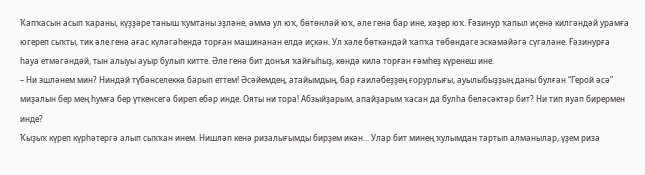Ҡапҡасын асып ҡараны, күҙҙәре таныш ҡумтаны эҙләне, әммә ул юҡ, бөтөнләй юҡ, әле генә бар ине, хәҙер юҡ. Ғәзинур ҡапыл иҫенә килгәндәй урамға югереп сыҡты, тик әле генә ағас күләгәһендә торған машинанан елдә иҫкән. Ул хәле бөткәндәй ҡапҡа төбөндәге эскәмәйәгә сүгәләне. Ғәзинурға һауа етмәгәндәй, тын алыуы ауыр булып китте. Әле генә бит донъя ҡайғыһыҙ, көндә килә торған ғәмһеҙ күренеш ине.
– Ни эшләнем мин? Ниндәй түбәнселеккә барып еттем! Әсәйемдең, атайымдың, бар ғаиләбеҙҙең ғорурлығы, ауылыбыҙҙың даны булған “Герой әсә” миҙалын бер мең һумға бер үткенсегә биреп ебәр инде. Ояты ни тора! Абзыйҙарым, апайҙарым ҡасан да булһа беләсәктәр бит? Ни тип яуап бирермен инде?
Ҡыҙыҡ күреп күрһәтергә алып сыҡҡан инем. Нишләп кенә ризалығымды бирҙем икән... Улар бит минең ҡулымдан тартып алманылар, үҙем риза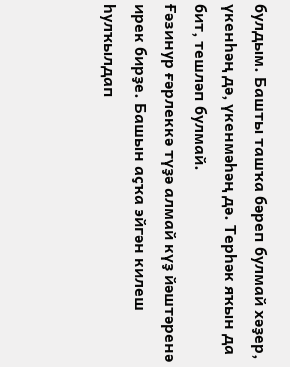булдым. Башты ташҡа бәреп булмай хәҙер, үкенһәң дә, үкенмәһәң дә. Терһәк яҡын да бит, тешләп булмай.
Ғәзинур ғәрлеккә түҙә алмай күҙ йәштәренә ирек бирҙе. Башын аҫҡа эйгән килеш һулҡылдап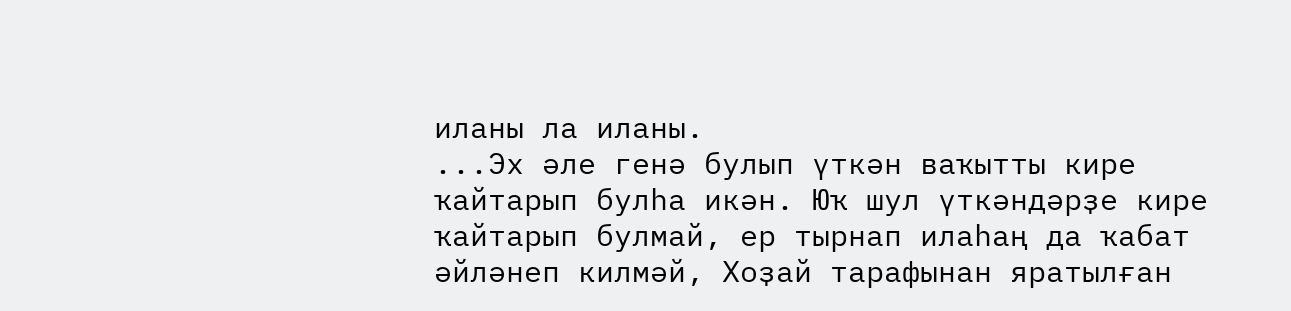иланы ла иланы.
...Эх әле генә булып үткән ваҡытты кире ҡайтарып булһа икән. Юҡ шул үткәндәрҙе кире ҡайтарып булмай, ер тырнап илаһаң да ҡабат әйләнеп килмәй, Хоҙай тарафынан яратылған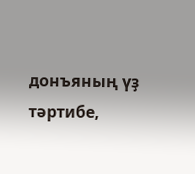донъяның үҙ тәртибе,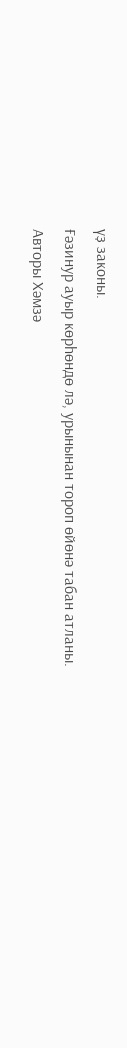үҙ законы.
Ғәзинур ауыр көрһөндө лә, урынынан тороп өйөнә табан атланы.
Авторы Хәмзә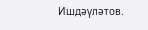Ишдәүләтов.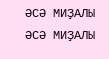ӘСӘ МИҘАЛЫ
ӘСӘ МИҘАЛЫ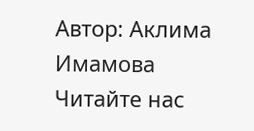Автор: Аклима Имамова
Читайте нас